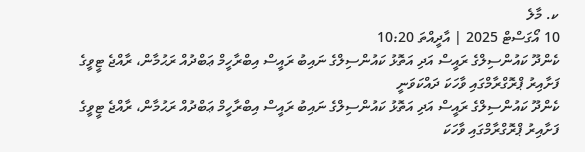ކ. މާލެ
10 އޯގަސްޓް 2025 | އާދީއްތަ 10:20
ކެންދޫ ކައުންސިލްގެ ރައީސް އަދި އަތޮޅު ކައުންސިލްގެ ނައިބު ރައީސް އިބްރާހީމް ޢަބްދުއް ރަޙުމާން، ރާއްޖެ ޓީވީގެ ފަށާއިރު ޕްރޮގްރާމްގައި ވާހަކަ ދައްކަވަނީ
ކެންދޫ ކައުންސިލްގެ ރައީސް އަދި އަތޮޅު ކައުންސިލްގެ ނައިބު ރައީސް އިބްރާހީމް ޢަބްދުއް ރަޙުމާން، ރާއްޖެ ޓީވީގެ ފަށާއިރު ޕްރޮގްރާމްގައި ވާހަކަ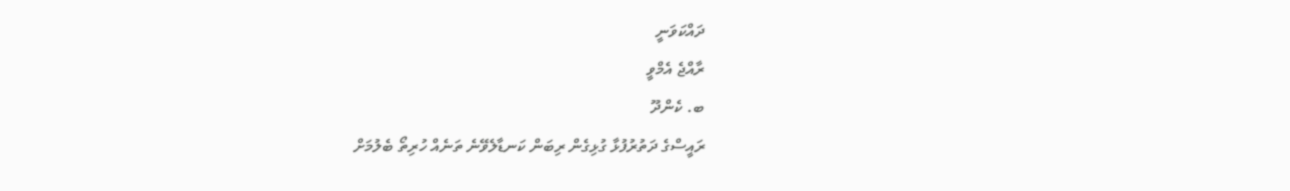ދައްކަވަނީ
ރާއްޖެ އެމްވީ
ބ. ކެންދޫ
ރައީސްގެ ދަތުރުފުޅާ ގުޅިގެން ރިބަން ކަނޑާލެވޭނެ ތަނެއް ހުރިތޯ ބެލުމަށް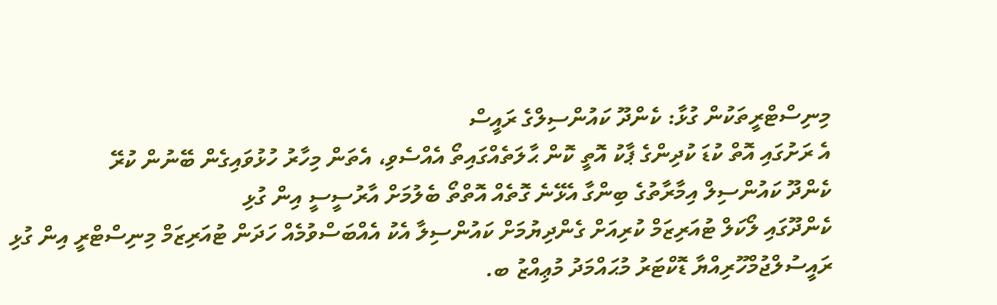މިނިސްޓްރީތަކުން ގުޅާ: ކެންދޫ ކައުންސިލްގެ ރައީސް
އެ ރަށުގައި އޮތް ކުޑަ ކުދިންގެ ޕާކު އޮތީ ކޮން ޙާލަތެއްގައިތޯ އެއްސެވި، އެތަން މިހާރު ހުޅުވައިގެން ބޭނުން ކުރޭ
ކެންދޫ ކައުންސިލް އިމާރާތުގެ ބިންގާ އެޅޭނެ ގޮތެއް އޮތްތޯ ބެލުމަށް އާރުސީސީ އިން ގުޅި
ކެންދޫގައި ލޯކަލް ޓުއަރިޒަމް ކުރިއަށް ގެންދިޔުމަށް ކައުންސިލާ އެކު އެއްބަސްވުމެއް ހަދަން ޓުއަރިޒަމް މިނިސްޓްރީ އިން ގުޅި
ރައީސުލްޖުމްހޫރިއްޔާ ޑޮކްޓަރު މުޙައްމަދު މުޢިއްޒު ބ.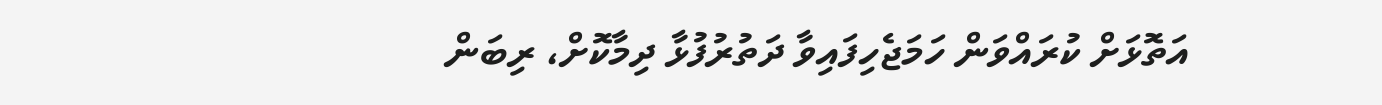އަތޮޅަށް ކުރައްވަން ހަމަޖެހިފައިވާ ދަތުރުފުޅާ ދިމާކޮށް، ރިބަން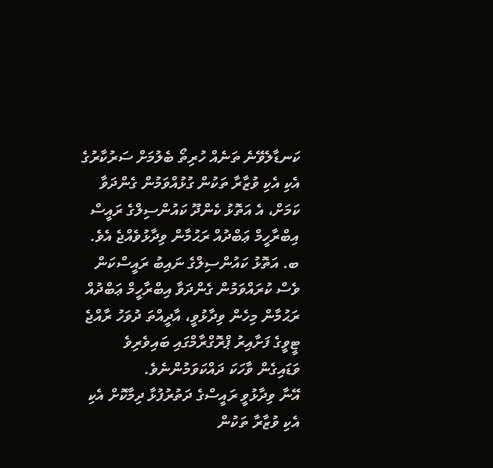ކަނޑާލެވޭނެ ތަނެއް ހުރިތޯ ބެލުމަށް ސަރުކާރުގެ އެކި އެކި ވުޒާރާ ތަކުން ގުޅުއްވަމުން ގެންދަވާ ކަމަށް، އެ އަތޮޅު ކެންދޫ ކައުންސިލްގެ ރައީސް އިބްރާހީމް ޢަބްދުއް ރަޙުމާން ވިދާޅުވެއްޖެ އެވެ.
ބ. އަތޮޅު ކައުންސިލްގެ ނައިބު ރައީސްކަން ވެސް ކުރައްވަމުން ގެންދަވާ އިބްރާހީމް ޢަބްދުއް ރަޙުމާން މިހެން ވިދާޅުވީ، އާދީއްތަ ދުވަހު ރާއްޖެ ޓީވީގެ ފަށާއިރު ޕްރޮގްރާމްގައި ބައިވެރިވެ ވަޑައިގެން ވާހަކަ ދައްކަވަމުންނެވެ.
އޭނާ ވިދާޅުވީ ރައީސްގެ ދަތުރުފުޅާ ދިމާކޮށް އެކި އެކި ވުޒާރާ ތަކުން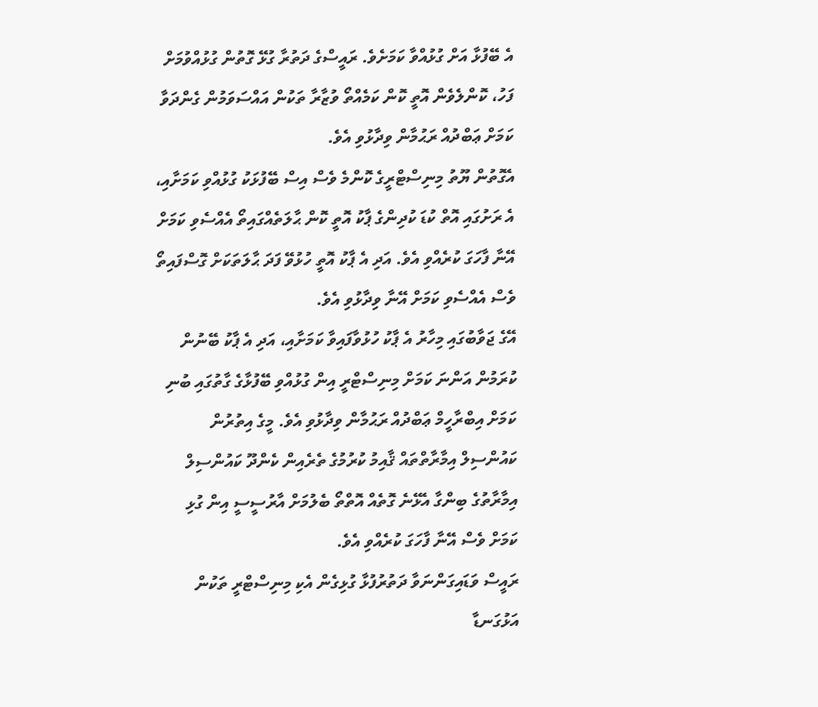އެ ބޭފުޅާ އަށް ގުޅުއްވާ ކަމަށެވެ. ރައީސްގެ ދަތުރާ ގުޅޭ ގޮތުން ގުޅުއްވުމަށް ފަހު، ކޮންލެވެން އޮތީ ކޮން ކަމެއްތޯ ވުޒާރާ ތަކުން އައްސަވަމުން ގެންދަވާ ކަމަށް ޢަބްދުއް ރަޙުމާން ވިދާޅުވި އެވެ.
އެގޮތުން ޔޫތު މިނިސްޓްރީގެ ކޮންމެ ވެސް އިސް ބޭފުޅަކު ގުޅުއްވި ކަމަށާއި، އެ ރަށުގައި އޮތް ކުޑަ ކުދިންގެ ޕާކު އޮތީ ކޮން ޙާލަތެއްގައިތޯ އެއްސެވި ކަމަށް އޭނާ ފާހަގަ ކުރެއްވި އެވެ. އަދި އެ ޕާކު އޮތީ ހުޅުވޭ ފަދަ ޙާލަތަކަށް ގޮސްފައިތޯ ވެސް އެއްސެވި ކަމަށް އޭނާ ވިދާޅުވި އެވެ.
އޭގެ ޖަވާބުގައި މިހާރު އެ ޕާކު ހުޅުވާފައިވާ ކަމަށާއި، އަދި އެ ޕާކު ބޭނުން ކުރަމުން އަންނަ ކަމަށް މިނިސްޓްރީ އިން ގުޅުއްވި ބޭފުޅާގެ ގާތުގައި ބުނި ކަމަށް އިބްރާހީމް ޢަބްދުއް ރަޙުމާން ވިދާޅުވި އެވެ. މީގެ އިތުރުން ކައުންސިލް އިމާރާތްތައް ޤާއިމު ކުރުމުގެ ތެރެއިން ކެންދޫ ކައުންސިލް އިމާރާތުގެ ބިންގާ އެޅޭނެ ގޮތެއް އޮތްތޯ ބެލުމަށް އާރުސީސީ އިން ގުޅި ކަމަށް ވެސް އޭނާ ފާހަގަ ކުރެއްވި އެވެ.
ރައީސް ވަޑައިގަންނަވާ ދަތުރުފުޅާ ގުޅިގެން އެކި މިނިސްޓްރީ ތަކުން އަޅުގަނޑާ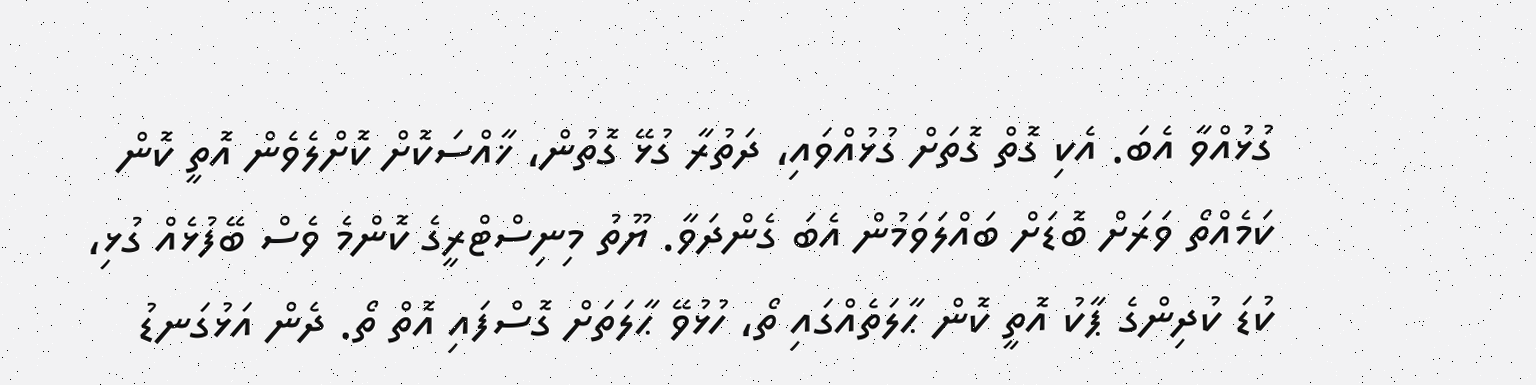ގުޅުއްވާ އެބަ. އެކި ގޮތް ގޮތަށް ގުޅުއްވައި، ދަތުރާ ގުޅޭ ގޮތުން، ޚާއްސަކޮށް ކޮށްލެވެން އޮތީ ކޮން ކަމެއްތޯ ވަރަށް ބޮޑަށް ބައްލަވަމުން އެބަ ގެންދަވާ. ޔޫތު މިނިސްޓްރީގެ ކޮންމެ ވެސް ބޭފުޅެއް ގުޅި، ކުޑަ ކުދިންގެ ޕާކު އޮތީ ކޮން ޙާލަތެއްގައި ތޯ، ހުޅުވޭ ޙާލަތަށް ގޮސްފައި އޮތް ތޯ. ދެން އަޅުގަނޑު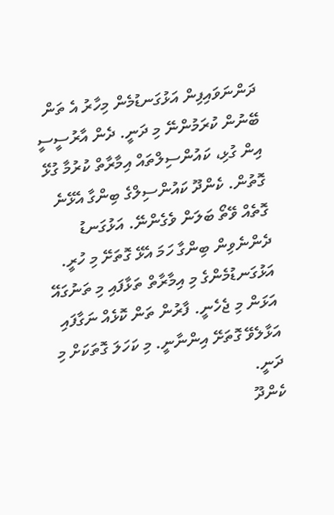ދަންނަވައިފިން އަޅުގަނޑުމެން މިހާރު އެ ތަން ބޭނުން ކުރަމުންނޭ މި ދަނީ. ދެން އާރުސީސީ އިން ގުޅި، ކައުންސިލްތައް އިމާރާތް ކުރުމާ ގުޅޭ ގޮތުން. ކެންދޫ ކައުންސިލްގެ ބިންގާ އެޅޭނެ ގޮތެއް ވޭތޯ ބަލަން ވެގެންނޭ. އަޅުގަނޑު ދެންނެވިން ބިންގާ ހަމަ އެޅޭ ގޮތަށޭ މި ހުރީ. އަޅުގަނޑުމެންގެ މި އިމާރާތް ތަޅާފައި މި ތަނުގައޭ އަޅަން މި ޖެހެނީ. ފާރުން ތަން ކޮޅެއް ނަގާފައި އަޅާލެވޭ ގޮތަށޭ އިންނާނީ. މި ކަހަލަ ގޮތަކަށް މި ދަނީ.
ކެންދޫ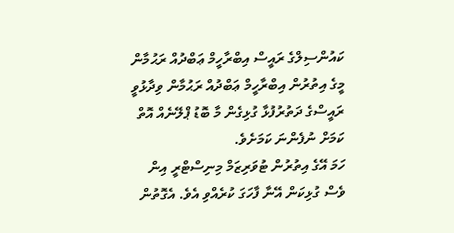ކައުންސިލްގެ ރައީސް އިބްރާހީމް ޢަބްދުއް ރަޙުމާން
މީގެ އިތުރުން އިބްރާހީމް ޢަބްދުއް ރަޙުމާން ވިދާޅުވީ ރައީސްގެ ދަތުރުފުޅާ ގުޅިގެން މާ ބޮޑު ޕްލޭނެއް އޮތް ކަމަށް ނުފެންނަ ކަމަށެވެ.
ހަމަ އޭގެ އިތުރުން ޓުވަރިޒަމް މިނިސްޓްރީ އިން ވެސް ގުޅިކަން އޭނާ ފާހަގަ ކުރެއްވި އެވެ. އެގޮތުން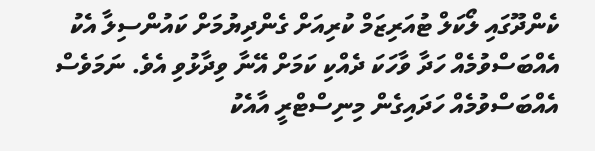ކެންދޫގައި ލޯކަލް ޓުއަރިޒަމް ކުރިއަށް ގެންދިޔުމަށް ކައުންސިލާ އެކު އެއްބަސްވުމެއް ހަދާ ވާހަކަ ދެއްކި ކަމަށް އޭނާ ވިދާޅުވި އެވެ. ނަމަވެސް އެއްބަސްވުމެއް ހަދައިގެން މިނިސްޓްރީ އާއެކު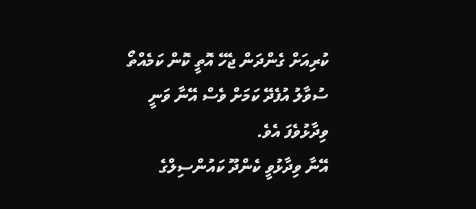ކުރިއަށް ގެންދަން ޖެހޭ އޮތީ ކޮން ކަމެއްތޯ ސުވާލު އުފެދޭ ކަމަށް ވެސް އޭނާ ވަނީ ވިދާޅުވެފަ އެވެ.
އޭނާ ވިދާޅުވީ ކެންދޫ ކައުންސިލްގެ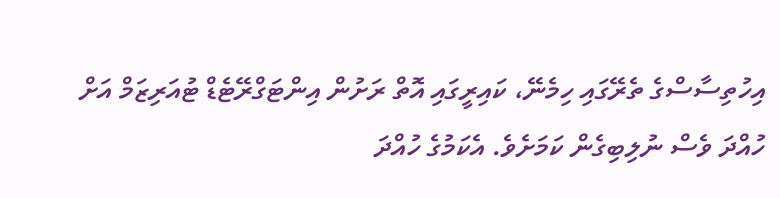އިހުތިސާސްގެ ތެރޭގައި ހިމެނޭ، ކައިރީގައި އޮތް ރަށުން އިންޓަގްރޭޓެޑް ޓުއަރިޒަމް އަށް ހުއްދަ ވެސް ނުލިބިގެން ކަމަށެވެ. އެކަމުގެ ހުއްދަ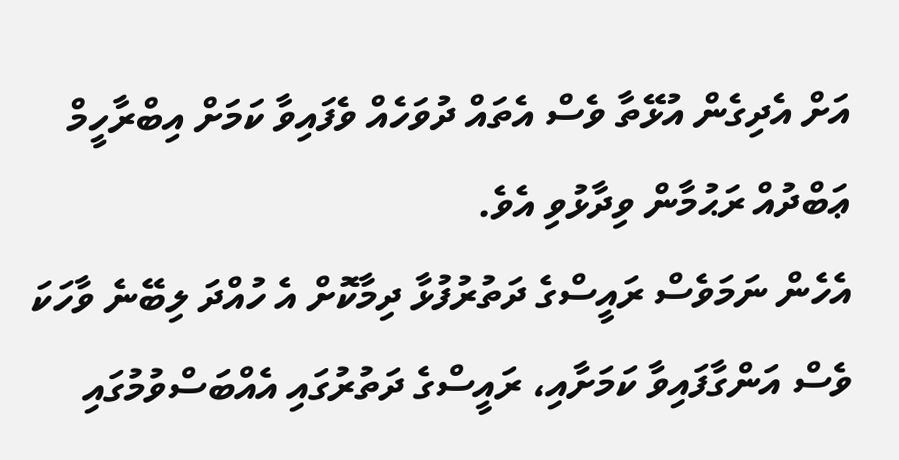އަށް އެދިގެން އުޅޭތާ ވެސް އެތައް ދުވަހެއް ވެފައިވާ ކަމަށް އިބްރާހީމް ޢަބްދުއް ރަޙުމާން ވިދާޅުވި އެވެ.
އެހެން ނަމަވެސް ރައީސްގެ ދަތުރުފުޅާ ދިމާކޮށް އެ ހުއްދަ ލިބޭނެ ވާހަކަ ވެސް އަންގާފައިވާ ކަމަށާއި، ރައީސްގެ ދަތުރުގައި އެއްބަސްވުމުގައި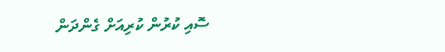ސޮއި ކުރުން ކުރިއަށް ގެންދަން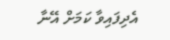އެދިފައިވާ ކަމަށް އޭނާ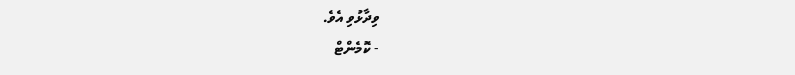ވިދާޅުވި އެވެ.
- ކޮމެންޓް